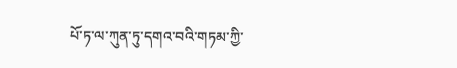པོ་ཏ་ལ་ཀུན་ཏུ་དགའ་བའི་གཏམ་ཀྱི་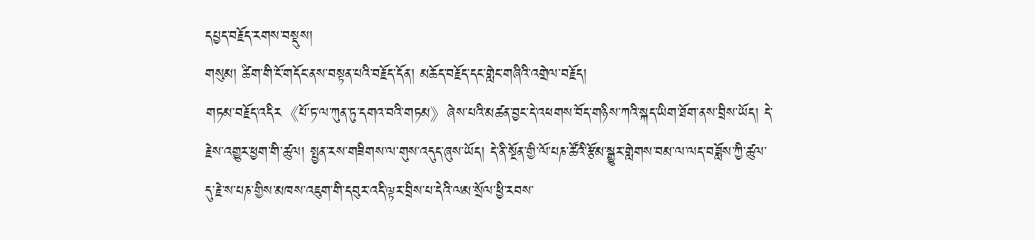དཔྱད་བརྗོད་རགས་བསྡུས།
གསུམ། ཚིག་གི་ངོ་གདོང་ནས་བསྟན་པའི་བརྗོད་དོན། མཆོད་བརྗོད་དང་གླེང་གཞིའི་འགྲེལ་བརྗོད།
གཏམ་བརྗོད་འདིར《པོ་ཏ་ལ་ཀུན་ཏུ་དགའ་བའི་གཏམ》ཞེས་པའི་མཚན་བྱང་དེ་འཕགས་བོད་གཉིས་ཀའི་སྐད་ཡིག་ཐོག་ནས་བྲིས་ཡོད། དེ་རྗེས་འགྱུར་ཕྱག་གི་ཚུལ། སྤྱན་རས་གཟིགས་ལ་གུས་འདུད་ཞུས་ཡོད། དེ་ནི་སྔོན་གྱི་ལོ་པཎ་ཚོའི་རྩོམ་སྒྱུར་གླེགས་བམ་ལ་ལད་བཟློས་ཀྱི་ཚུལ་དུ་རྗེ་ས་པཎ་གྱིས་མཁས་འཇུག་གི་དབུར་འདི་ལྟར་བྲིས་པ་དེའི་ལམ་སྲོལ་ཕྱི་རབས་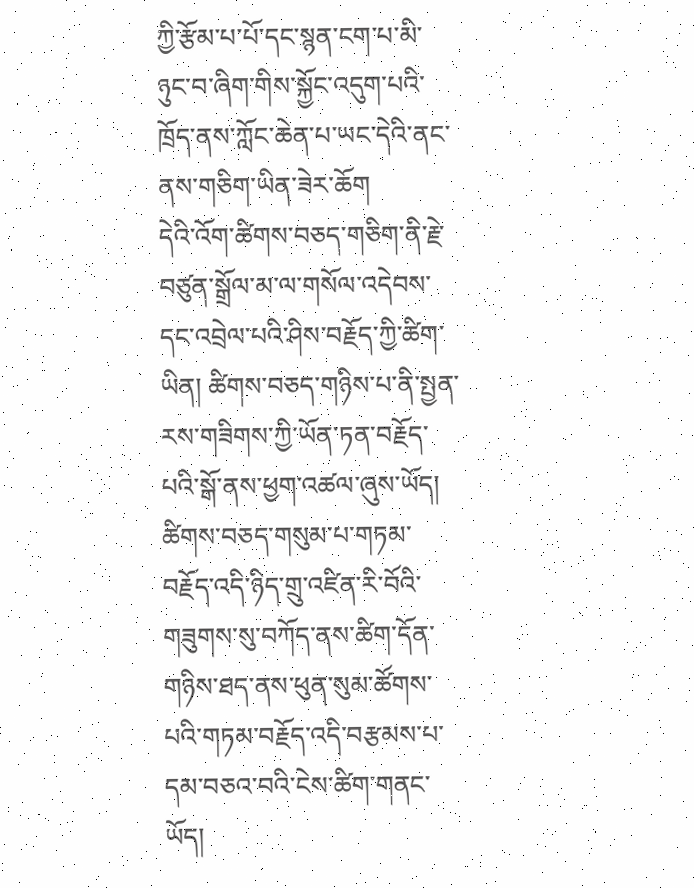ཀྱི་རྩོམ་པ་པོ་དང་སྙན་ངག་པ་མི་ཉུང་བ་ཞིག་གིས་སྐྱོང་འདུག་པའི་ཁྲོད་ནས་ཀློང་ཆེན་པ་ཡང་དེའི་ནང་ནས་གཅིག་ཡིན་ཟེར་ཆོག
དེའི་འོག་ཚིགས་བཅད་གཅིག་ནི་རྗེ་བཙུན་སྒྲོལ་མ་ལ་གསོལ་འདེབས་དང་འབྲེལ་པའི་ཤིས་བརྗོད་ཀྱི་ཚིག་ཡིན། ཚིགས་བཅད་གཉིས་པ་ནི་སྤྱན་རས་གཟིགས་ཀྱི་ཡོན་ཏན་བརྗོད་པའི་སྒོ་ནས་ཕྱག་འཚལ་ཞུས་ཡོད། ཚིགས་བཅད་གསུམ་པ་གཏམ་བརྗོད་འདི་ཉིད་གྲུ་འཛིན་རི་བོའི་གཟུགས་སུ་བཀོད་ནས་ཚིག་དོན་གཉིས་ཐད་ནས་ཕུན་སུམ་ཚོགས་པའི་གཏམ་བརྗོད་འདི་བརྩམས་པ་དམ་བཅའ་བའི་ངེས་ཚིག་གནང་ཡོད།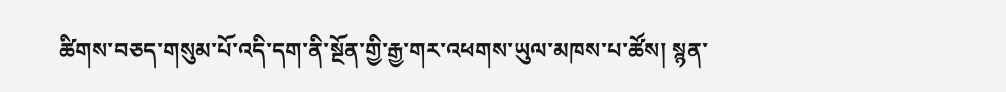ཚིགས་བཅད་གསུམ་པོ་འདི་དག་ནི་སྔོན་གྱི་རྒྱ་གར་འཕགས་ཡུལ་མཁས་པ་ཚོས། སྙན་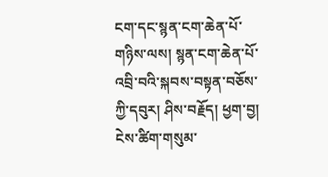ངག་དང་སྙན་ངག་ཆེན་པོ་གཉིས་ལས། སྙན་ངག་ཆེན་པོ་འབྲི་བའི་སྐབས་བསྟན་བཅོས་ཀྱི་དབུར། ཤིས་བརྗོད། ཕྱག་བྱ། ངེས་ཚིག་གསུམ་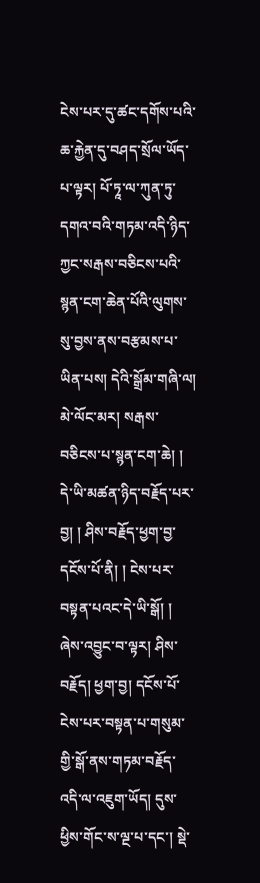ངེས་པར་དུ་ཚང་དགོས་པའི་ཆ་རྐྱེན་དུ་བཤད་སྲོལ་ཡོད་པ་ལྟར། པོ་ཏཱ་ལ་ཀུན་ཏུ་དགའ་བའི་གཏམ་འདི་ཉིད་ཀྱང་སརྒས་བཅིངས་པའི་སྙན་ངག་ཆེན་པོའི་ལུགས་སུ་བྱས་ནས་བརྩམས་པ་ཡིན་པས། དེའི་སྒྲོམ་གཞི་ལ། མེ་ལོང་མར། སརྒས་བཅིངས་པ་སྙན་ངག་ཆེ། ། དེ་ཡི་མཚན་ཉིད་བརྗོད་པར་བྱ། ། ཤིས་བརྗོད་ཕྱག་བྱ་དངོས་པོ་ནི། ། ངེས་པར་བསྟན་པའང་དེ་ཡི་སྒོ། ། ཞེས་འབྱུང་བ་ལྟར། ཤིས་བརྗོད། ཕྱག་བྱ། དངོས་པོ་ངེས་པར་བསྟན་པ་གསུམ་གྱི་སྒོ་ནས་གཏམ་བརྗོད་འདི་ལ་འཇུག་ཡོད། དུས་ཕྱིས་གོང་ས་ལྔ་པ་དང་། སྡེ་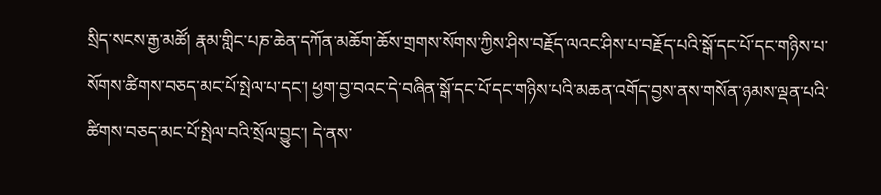སྲིད་སངས་རྒྱ་མཚོ། རྣམ་གླིང་པཎ་ཆེན་དཀོན་མཆོག་ཆོས་གྲགས་སོགས་ཀྱིས་ཤིས་བརྗོད་ལའང་ཤིས་པ་བརྗོད་པའི་སྒོ་དང་པོ་དང་གཉིས་པ་སོགས་ཚིགས་བཅད་མང་པོ་སྤེལ་པ་དང་། ཕྱག་བྱ་བའང་དེ་བཞིན་སྒོ་དང་པོ་དང་གཉིས་པའི་མཆན་འགོད་བྱས་ནས་གསོན་ཉམས་ལྡན་པའི་ཚིགས་བཅད་མང་པོ་སྤེལ་བའི་སྲོལ་བྱུང་། དེ་ནས་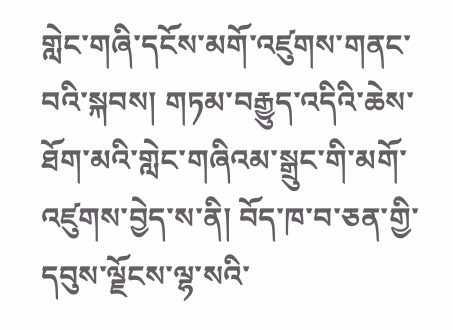གླེང་གཞི་དངོས་མགོ་འཛུགས་གནང་བའི་སྐབས། གཏམ་བརྒྱུད་འདིའི་ཆེས་ཐོག་མའི་གླེང་གཞིའམ་སྒྲུང་གི་མགོ་འཛུགས་བྱེད་ས་ནི། བོད་ཁ་བ་ཅན་གྱི་དབུས་ལྗོངས་ལྷ་སའི་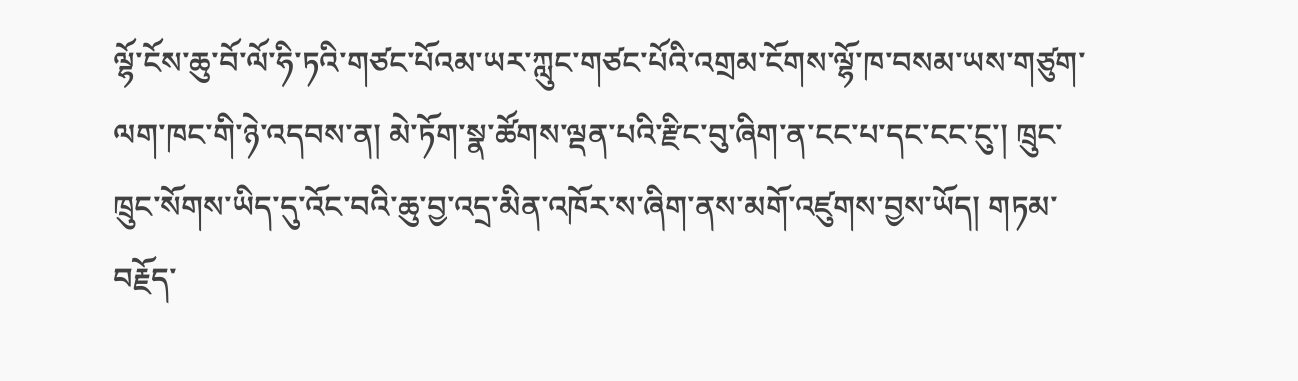ལྷོ་ངོས་ཆུ་བོ་ལོ་ཧི་ཏའི་གཙང་པོའམ་ཡར་ཀླུང་གཙང་པོའི་འགྲམ་ངོགས་ལྷོ་ཁ་བསམ་ཡས་གཙུག་ལག་ཁང་གི་ཉེ་འདབས་ན། མེ་ཏོག་སྣ་ཚོགས་ལྡན་པའི་རྫིང་བུ་ཞིག་ན་ངང་པ་དང་ངང་ངུ་། ཁྲུང་ཁྲུང་སོགས་ཡིད་དུ་འོང་བའི་ཆུ་བྱ་འདྲ་མིན་འཁོར་ས་ཞིག་ནས་མགོ་འཛུགས་བྱས་ཡོད། གཏམ་བརྗོད་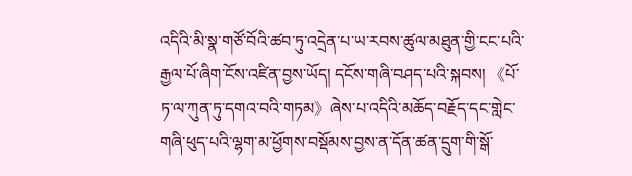འདིའི་མི་སྣ་གཙོ་བོའི་ཚབ་ཏུ་འདྲེན་པ་ཡ་རབས་ཚུལ་མཐུན་གྱི་ངང་པའི་རྒྱལ་པོ་ཞིག་ངོས་འཛིན་བྱས་ཡོད། དངོས་གཞི་བཤད་པའི་སྐབས། 《པོ་ཏ་ལ་ཀུན་ཏུ་དགའ་བའི་གཏམ》ཞེས་པ་འདིའི་མཆོད་བརྗོད་དང་གླེང་གཞི་ཕུད་པའི་ལྷག་མ་ཕྱོགས་བསྡོམས་བྱས་ན་དོན་ཚན་དྲུག་གི་སྒོ་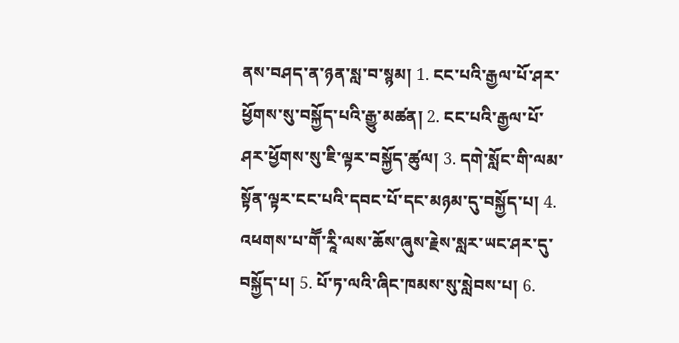ནས་བཤད་ན་ཉན་སླ་བ་སྙམ། 1. ངང་པའི་རྒྱལ་པོ་ཤར་ཕྱོགས་སུ་བསྐྱོད་པའི་རྒྱུ་མཚན། 2. ངང་པའི་རྒྱལ་པོ་ཤར་ཕྱོགས་སུ་ཇི་ལྟར་བསྐྱོད་ཚུལ། 3. དགེ་སློང་གི་ལམ་སྟོན་ལྟར་ངང་པའི་དབང་པོ་དང་མཉམ་དུ་བསྐྱོད་པ། 4. འཕགས་པ་གཽ་རཱི་ལས་ཆོས་ཞུས་རྗེས་སླར་ཡང་ཤར་དུ་བསྐྱོད་པ། 5. པོ་ཏ་ལའི་ཞིང་ཁམས་སུ་སླེབས་པ། 6.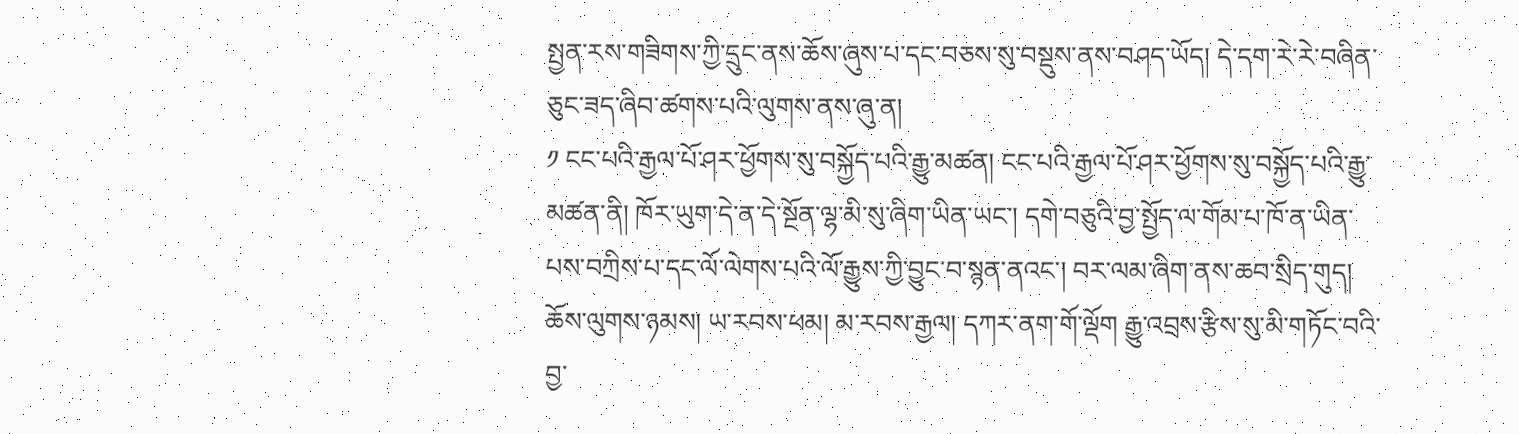སྤྱན་རས་གཟིགས་ཀྱི་དྲུང་ནས་ཆོས་ཞུས་པ་དང་བཅས་སུ་བསྡུས་ནས་བཤད་ཡོད། དེ་དག་རེ་རེ་བཞིན་ཅུང་ཟད་ཞིབ་ཚགས་པའི་ལུགས་ནས་ཞུ་ན།
༡ ངང་པའི་རྒྱལ་པོ་ཤར་ཕྱོགས་སུ་བསྐྱོད་པའི་རྒྱུ་མཚན། ངང་པའི་རྒྱལ་པོ་ཤར་ཕྱོགས་སུ་བསྐྱོད་པའི་རྒྱུ་མཚན་ནི། ཁོར་ཡུག་དེ་ན་དེ་སྔོན་ལྷ་མི་སུ་ཞིག་ཡིན་ཡང་། དགེ་བཅུའི་བྱ་སྤྱོད་ལ་གོམ་པ་ཁོ་ན་ཡིན་པས་བཀྲིས་པ་དང་ལོ་ལེགས་པའི་ལོ་རྒྱུས་ཀྱི་བྱུང་བ་སྙན་ནའང་། བར་ལམ་ཞིག་ནས་ཆབ་སྲིད་གུད། ཆོས་ལུགས་ཉམས། ཡ་རབས་ཕམ། མ་རབས་རྒྱལ། དཀར་ནག་གོ་ལྡོག རྒྱུ་འབྲས་རྩིས་སུ་མི་གཏོང་བའི་བྱ་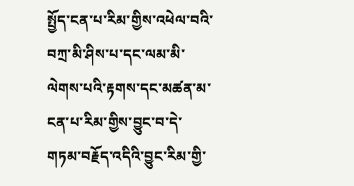སྤྱོད་ངན་པ་རིམ་གྱིས་འཕེལ་བའི་བཀྲ་མི་ཤིས་པ་དང་ལམ་མི་ལེགས་པའི་རྟགས་དང་མཚན་མ་ངན་པ་རིམ་གྱིས་བྱུང་བ་དེ་གཏམ་བརྗོད་འདིའི་བྱུང་རིམ་གྱི་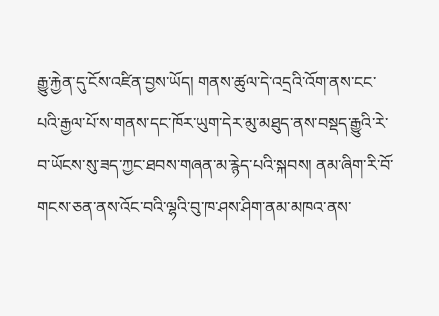རྒྱུ་རྐྱེན་དུ་ངོས་འཛིན་བྱས་ཡོད། གནས་ཚུལ་དེ་འདྲའི་འོག་ནས་ངང་པའི་རྒྱལ་པོ་ས་གནས་དང་ཁོར་ཡུག་དེར་མུ་མཐུད་ནས་བསྡད་རྒྱུའི་རེ་བ་ཡོངས་སུ་ཟད་ཀྱང་ཐབས་གཞན་མ་རྙེད་པའི་སྐབས། ནམ་ཞིག་རི་བོ་གངས་ཅན་ནས་འོང་བའི་ལྷའི་བུ་ཁ་ཤས་ཤིག་ནམ་མཁའ་ནས་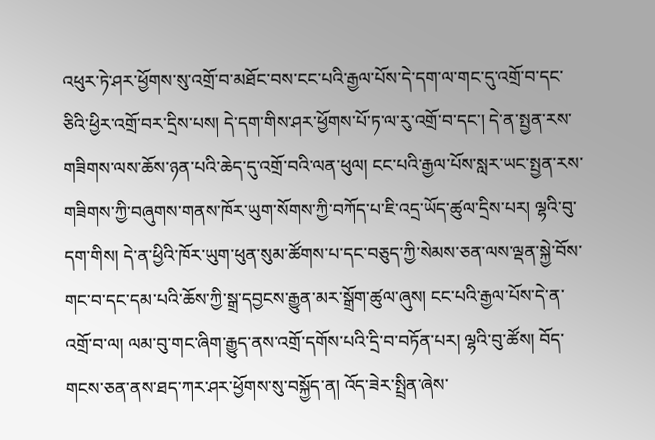འཕུར་ཏེ་ཤར་ཕྱོགས་སུ་འགྲོ་བ་མཐོང་བས་ངང་པའི་རྒྱལ་པོས་དེ་དག་ལ་གང་དུ་འགྲོ་བ་དང་ཅིའི་ཕྱིར་འགྲོ་བར་དྲིས་པས། དེ་དག་གིས་ཤར་ཕྱོགས་པོ་ཏ་ལ་རུ་འགྲོ་བ་དང་། དེ་ན་སྤྱན་རས་གཟིགས་ལས་ཆོས་ཉན་པའི་ཆེད་དུ་འགྲོ་བའི་ལན་ཕུལ། ངང་པའི་རྒྱལ་པོས་སླར་ཡང་སྤྱན་རས་གཟིགས་ཀྱི་བཞུགས་གནས་ཁོར་ཡུག་སོགས་ཀྱི་བཀོད་པ་ཇི་འདྲ་ཡོད་ཚུལ་དྲིས་པར། ལྷའི་བུ་དག་གིས། དེ་ན་ཕྱིའི་ཁོར་ཡུག་ཕུན་སུམ་ཚོགས་པ་དང་བཅུད་ཀྱི་སེམས་ཅན་ལས་ལྡན་སྐྱེ་བོས་གང་བ་དང་དམ་པའི་ཆོས་ཀྱི་སྒྲ་དབྱངས་རྒྱུན་མར་སྒྲོག་ཚུལ་ཞུས། ངང་པའི་རྒྱལ་པོས་དེ་ན་འགྲོ་བ་ལ། ལམ་བུ་གང་ཞིག་རྒྱུད་ནས་འགྲོ་དགོས་པའི་དྲི་བ་བཏོན་པར། ལྷའི་བུ་ཚོས། བོད་གངས་ཅན་ནས་ཐད་ཀར་ཤར་ཕྱོགས་སུ་བསྐྱོད་ན། འོད་ཟེར་སྤྲིན་ཞེས་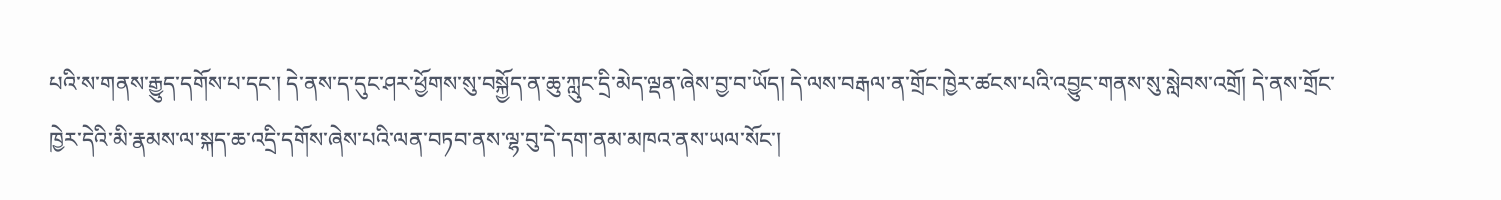པའི་ས་གནས་རྒྱུད་དགོས་པ་དང་། དེ་ནས་ད་དུང་ཤར་ཕྱོགས་སུ་བསྐྱོད་ན་ཆུ་ཀླུང་དྲི་མེད་ལྡན་ཞེས་བྱ་བ་ཡོད། དེ་ལས་བརྒལ་ན་གྲོང་ཁྱེར་ཚངས་པའི་འབྱུང་གནས་སུ་སླེབས་འགྲོ། དེ་ནས་གྲོང་ཁྱེར་དེའི་མི་རྣམས་ལ་སྐད་ཆ་འདྲི་དགོས་ཞེས་པའི་ལན་བཏབ་ནས་ལྷ་བུ་དེ་དག་ནམ་མཁའ་ནས་ཡལ་སོང་།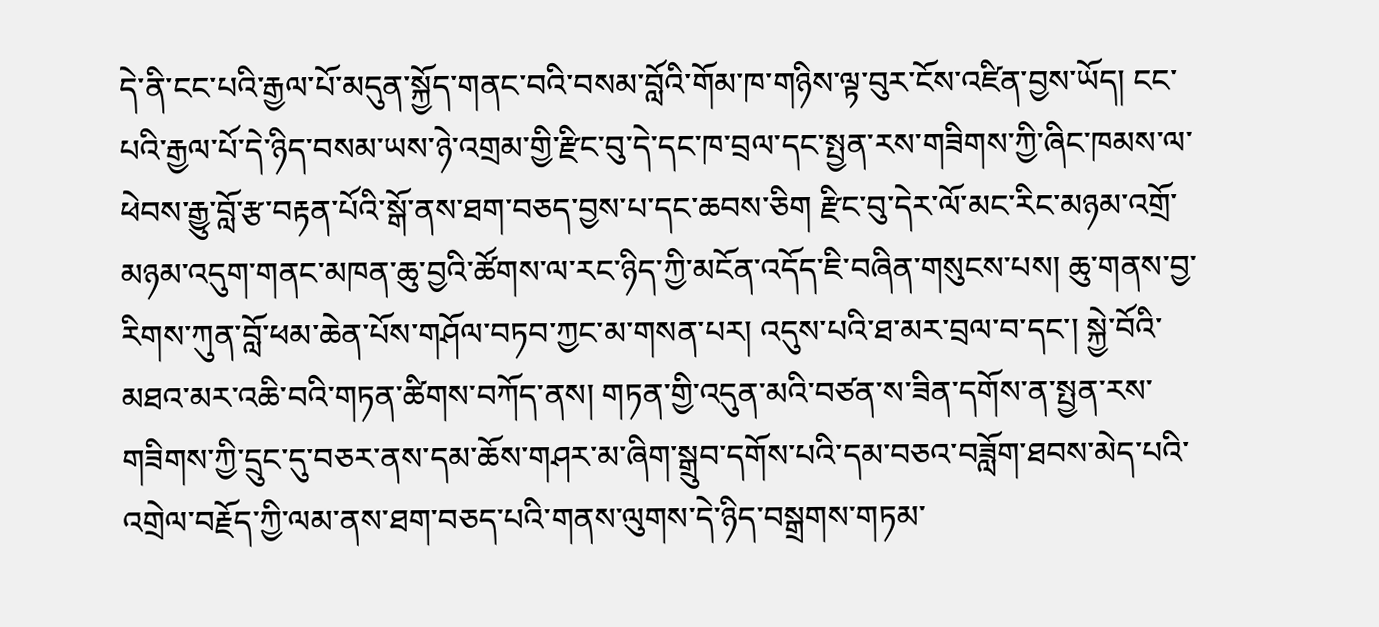དེ་ནི་ངང་པའི་རྒྱལ་པོ་མདུན་སྐྱོད་གནང་བའི་བསམ་བློའི་གོམ་ཁ་གཉིས་ལྟ་བུར་ངོས་འཛིན་བྱས་ཡོད། ངང་པའི་རྒྱལ་པོ་དེ་ཉིད་བསམ་ཡས་ཉེ་འགྲམ་གྱི་རྫིང་བུ་དེ་དང་ཁ་བྲལ་དང་སྤྱན་རས་གཟིགས་ཀྱི་ཞིང་ཁམས་ལ་ཕེབས་རྒྱུ་བློ་རྩ་བརྟན་པོའི་སྒོ་ནས་ཐག་བཅད་བྱས་པ་དང་ཆབས་ཅིག རྫིང་བུ་དེར་ལོ་མང་རིང་མཉམ་འགྲོ་མཉམ་འདུག་གནང་མཁན་ཆུ་བྱའི་ཚོགས་ལ་རང་ཉིད་ཀྱི་མངོན་འདོད་ཇི་བཞིན་གསུངས་པས། ཆུ་གནས་བྱ་རིགས་ཀུན་བློ་ཕམ་ཆེན་པོས་གཤོལ་བཏབ་ཀྱང་མ་གསན་པར། འདུས་པའི་ཐ་མར་བྲལ་བ་དང་། སྐྱེ་བོའི་མཐའ་མར་འཆི་བའི་གཏན་ཚིགས་བཀོད་ནས། གཏན་གྱི་འདུན་མའི་བཙན་ས་ཟིན་དགོས་ན་སྤྱན་རས་གཟིགས་ཀྱི་དྲུང་དུ་བཅར་ནས་དམ་ཆོས་གཤར་མ་ཞིག་སྒྲུབ་དགོས་པའི་དམ་བཅའ་བཟློག་ཐབས་མེད་པའི་འགྲེལ་བརྗོད་ཀྱི་ལམ་ནས་ཐག་བཅད་པའི་གནས་ལུགས་དེ་ཉིད་བསྒྲགས་གཏམ་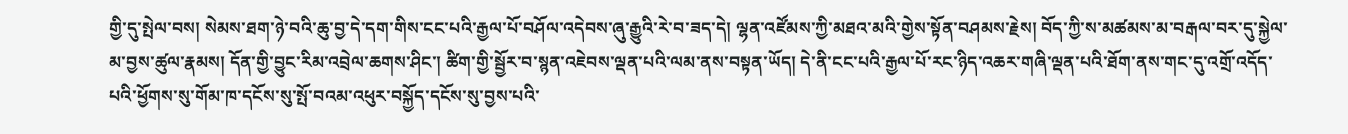གྱི་དུ་སྤེལ་བས། སེམས་ཐག་ཉེ་བའི་ཆུ་བྱ་དེ་དག་གིས་ངང་པའི་རྒྱལ་པོ་བཤོལ་འདེབས་ཞུ་རྒྱུའི་རེ་བ་ཟད་དེ། ལྷན་འཛོམས་ཀྱི་མཐའ་མའི་གྱེས་སྟོན་བཤམས་རྗེས། བོད་ཀྱི་ས་མཚམས་མ་བརྒལ་བར་དུ་སྐྱེལ་མ་བྱས་ཚུལ་རྣམས། དོན་གྱི་བྱུང་རིམ་འབྲེལ་ཆགས་ཤིང་། ཚིག་གྱི་སྦྱོར་བ་སྙན་འཇེབས་ལྡན་པའི་ལམ་ནས་བསྟན་ཡོད། དེ་ནི་ངང་པའི་རྒྱལ་པོ་རང་ཉིད་འཆར་གཞི་ལྡན་པའི་ཐོག་ནས་གང་དུ་འགྲོ་འདོད་པའི་ཕྱོགས་སུ་གོམ་ཁ་དངོས་སུ་སྤོ་བའམ་འཕུར་བསྐྱོད་དངོས་སུ་བྱས་པའི་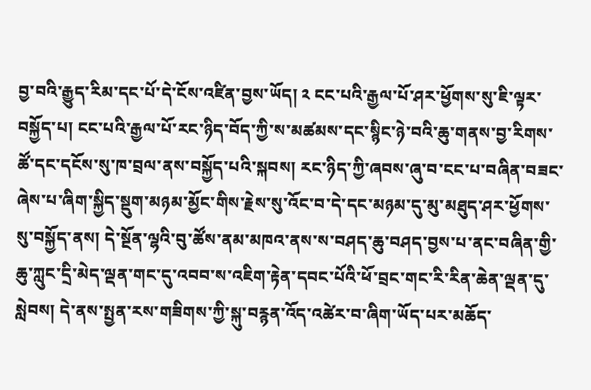བྱ་བའི་རྒྱུད་རིམ་དང་པོ་དེ་ངོས་འཛིན་བྱས་ཡོད། ༢ ངང་པའི་རྒྱལ་པོ་ཤར་ཕྱོགས་སུ་ཇི་ལྟར་བསྐྱོད་པ། ངང་པའི་རྒྱལ་པོ་རང་ཉིད་བོད་ཀྱི་ས་མཚམས་དང་སྙིང་ཉེ་བའི་ཆུ་གནས་བྱ་རིགས་ཚོ་དང་དངོས་སུ་ཁ་བྲལ་ནས་བསྐྱོད་པའི་སྐབས། རང་ཉིད་ཀྱི་ཞབས་ཞུ་བ་ངང་པ་བཞིན་བཟང་ཞེས་པ་ཞིག་སྐྱིད་སྡུག་མཉམ་མྱོང་གིས་རྗེས་སུ་འོང་བ་དེ་དང་མཉམ་དུ་མུ་མཐུད་ཤར་ཕྱོགས་སུ་བསྐྱོད་ནས། དེ་སྔོན་ལྷའི་བུ་ཚོས་ནམ་མཁའ་ནས་ས་བཤད་ཆུ་བཤད་བྱས་པ་ནང་བཞིན་གྱི་ཆུ་ཀླུང་དྲི་མེད་ལྡན་གང་དུ་འབབ་ས་འཇིག་རྟེན་དབང་པོའི་ཕོ་བྲང་གང་རི་རིན་ཆེན་ལྡན་དུ་སླེབས། དེ་ནས་སྤྱན་རས་གཟིགས་ཀྱི་སྐུ་བརྙན་འོད་འཚེར་བ་ཞིག་ཡོད་པར་མཆོད་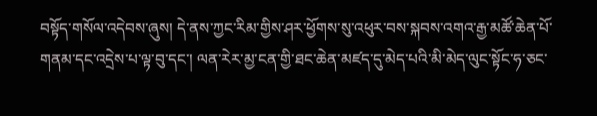བསྟོད་གསོལ་འདེབས་ཞུས། དེ་ནས་ཀྱང་རིམ་གྱིས་ཤར་ཕྱོགས་སུ་འཕུར་བས་སྐབས་འགའ་རྒྱ་མཚོ་ཆེན་པོ་གནམ་དང་འདྲེས་པ་ལྟ་བུ་དང་། ལན་རེར་མྱ་ངན་གྱི་ཐང་ཆེན་མཛད་དུ་མེད་པའི་མི་མེད་ལུང་སྟོང་ཧ་ཅང་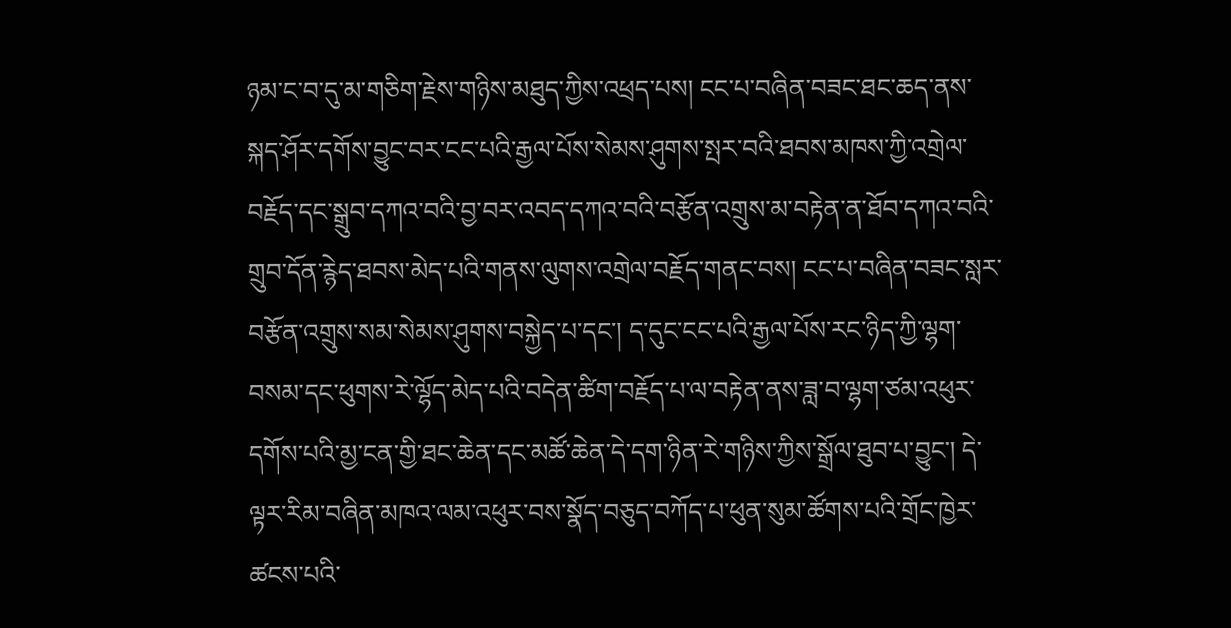ཉམ་ང་བ་དུ་མ་གཅིག་རྗེས་གཉིས་མཐུད་ཀྱིས་འཕྲད་པས། ངང་པ་བཞིན་བཟང་ཐང་ཆད་ནས་སྐད་ཤོར་དགོས་བྱུང་བར་ངང་པའི་རྒྱལ་པོས་སེམས་ཤུགས་སྤར་བའི་ཐབས་མཁས་ཀྱི་འགྲེལ་བརྗོད་དང་སྒྲུབ་དཀའ་བའི་བྱ་བར་འབད་དཀའ་བའི་བརྩོན་འགྲུས་མ་བརྟེན་ན་ཐོབ་དཀའ་བའི་གྲུབ་དོན་རྙེད་ཐབས་མེད་པའི་གནས་ལུགས་འགྲེལ་བརྗོད་གནང་བས། ངང་པ་བཞིན་བཟང་སླར་བརྩོན་འགྲུས་སམ་སེམས་ཤུགས་བསྐྱེད་པ་དང་། ད་དུང་ངང་པའི་རྒྱལ་པོས་རང་ཉིད་ཀྱི་ལྷག་བསམ་དང་ཕུགས་རེ་ལྷོད་མེད་པའི་བདེན་ཚིག་བརྗོད་པ་ལ་བརྟེན་ནས་ཟླ་བ་ལྷག་ཙམ་འཕུར་དགོས་པའི་མྱ་ངན་གྱི་ཐང་ཆེན་དང་མཚོ་ཆེན་དེ་དག་ཉིན་རེ་གཉིས་ཀྱིས་སྒྲོལ་ཐུབ་པ་བྱུང་། དེ་ལྟར་རིམ་བཞིན་མཁའ་ལམ་འཕུར་བས་སྣོད་བཅུད་བཀོད་པ་ཕུན་སུམ་ཚོགས་པའི་གྲོང་ཁྱེར་ཚངས་པའི་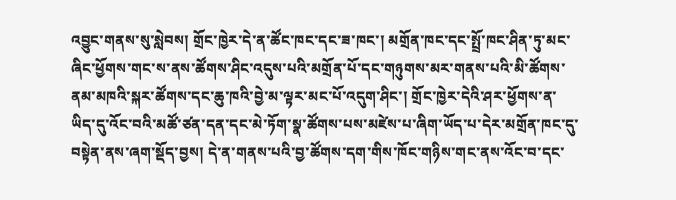འབྱུང་གནས་སུ་སླེབས། གྲོང་ཁྱེར་དེ་ན་ཚོང་ཁང་དང་ཟ་ཁང་། མགྲོན་ཁང་དང་སྤྲོ་ཁང་ཤིན་ཏུ་མང་ཞིང་ཕྱོགས་གང་ས་ནས་ཚོགས་ཤིང་འདུས་པའི་མགྲོན་པོ་དང་གཉུགས་མར་གནས་པའི་མི་ཚོགས་ནམ་མཁའི་སྐར་ཚོགས་དང་ཆུ་ཁའི་བྱེ་མ་ལྟར་མང་པོ་འདུག་ཤིང་། གྲོང་ཁྱེར་དེའི་ཤར་ཕྱོགས་ན་ཡིད་དུ་འོང་བའི་མཚོ་ཙན་དན་དང་མེ་ཏོག་སྣ་ཚོགས་པས་མཛེས་པ་ཞིག་ཡོད་པ་དེར་མགྲོན་ཁང་དུ་བསྟེན་ནས་ཞག་སྡོད་བྱས། དེ་ན་གནས་པའི་བྱ་ཚོགས་དག་གིས་ཁོང་གཉིས་གང་ནས་འོང་བ་དང་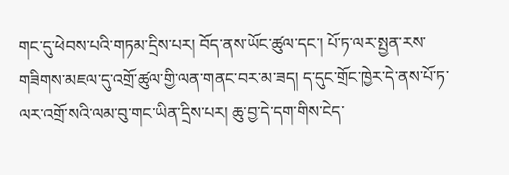གང་དུ་ཕེབས་པའི་གཏམ་དྲིས་པར། བོད་ནས་ཡོང་ཚུལ་དང་། པོ་ཏ་ལར་སྤྱན་རས་གཟིགས་མཇལ་དུ་འགྲོ་ཚུལ་གྱི་ལན་གནང་བར་མ་ཟད། ད་དུང་གྲོང་ཁྱེར་དེ་ནས་པོ་ཏ་ལར་འགྲོ་སའི་ལམ་བུ་གང་ཡིན་དྲིས་པར། ཆུ་བྱ་དེ་དག་གིས་ངེད་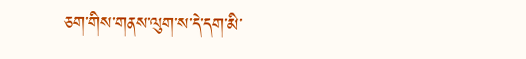ཅག་གིས་གནས་ལུག་ས་དེ་དག་མི་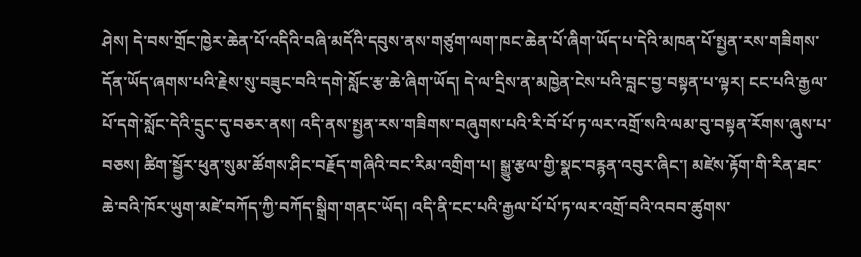ཤེས། དེ་བས་གྲོང་ཁྱེར་ཆེན་པོ་འདིའི་བཞི་མདོའི་དབུས་ནས་གཙུག་ལག་ཁང་ཆེན་པོ་ཞིག་ཡོད་པ་དེའི་མཁན་པོ་སྤྱན་རས་གཟིགས་དོན་ཡོད་ཞགས་པའི་རྗེས་སུ་བཟུང་བའི་དགེ་སློང་རྩ་ཆེ་ཞིག་ཡོད། དེ་ལ་དྲིས་ན་མཁྱེན་ངེས་པའི་བླང་བྱ་བསྟན་པ་ལྟར། ངང་པའི་རྒྱལ་པོ་དགེ་སློང་དེའི་དྲུང་དུ་བཅར་ནས། འདི་ནས་སྤྱན་རས་གཟིགས་བཞུགས་པའི་རི་བོ་པོ་ཏ་ལར་འགྲོ་སའི་ལམ་བུ་བསྟན་རོགས་ཞུས་པ་བཅས། ཚིག་སྦྱོར་ཕུན་སུམ་ཚོགས་ཤིང་བརྗོད་གཞིའི་བང་རིམ་འགྲིག་པ། སྒྱུ་རྩལ་གྱི་སྣང་བརྙན་འབུར་ཞིང་། མཛེས་རྟོག་གི་རིན་ཐང་ཆེ་བའི་ཁོར་ཡུག་མཛེ་བཀོད་ཀྱི་བཀོད་སྒྲིག་གནང་ཡོད། འདི་ནི་ངང་པའི་རྒྱལ་པོ་པོ་ཏ་ལར་འགྲོ་བའི་འབབ་ཚུགས་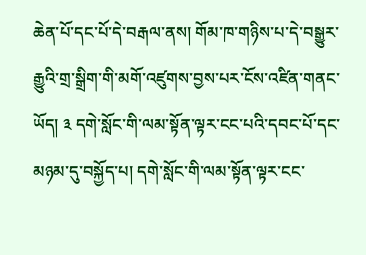ཆེན་པོ་དང་པོ་དེ་བརྒལ་ནས། གོམ་ཁ་གཉིས་པ་དེ་བསྒྱུར་རྒྱུའི་གྲ་སྒྲིག་གི་མགོ་འཛུགས་བྱས་པར་ངོས་འཛིན་གནང་ཡོད། ༣ དགེ་སློང་གི་ལམ་སྟོན་ལྟར་ངང་པའི་དབང་པོ་དང་མཉམ་དུ་བསྐྱོད་པ། དགེ་སློང་གི་ལམ་སྟོན་ལྟར་ངང་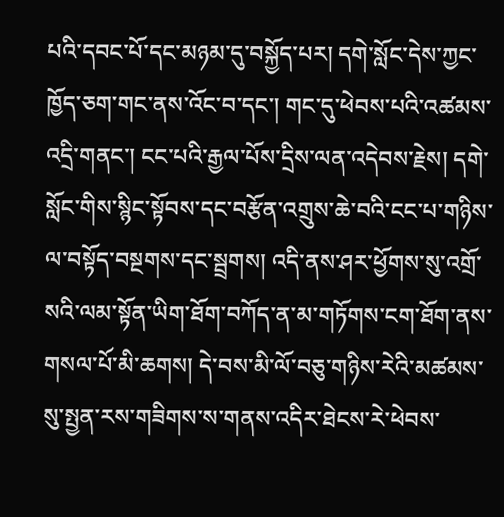པའི་དབང་པོ་དང་མཉམ་དུ་བསྐྱོད་པར། དགེ་སློང་དེས་ཀྱང་ཁྱོད་ཅག་གང་ནས་འོང་བ་དང་། གང་དུ་ཕེབས་པའི་འཚམས་འདྲི་གནང་། ངང་པའི་རྒྱལ་པོས་དྲིས་ལན་འདེབས་རྗེས། དགེ་སློང་གིས་སྙིང་སྟོབས་དང་བརྩོན་འགྲུས་ཆེ་བའི་ངང་པ་གཉིས་ལ་བསྟོད་བསྔགས་དང་སྦྲགས། འདི་ནས་ཤར་ཕྱོགས་སུ་འགྲོ་སའི་ལམ་སྟོན་ཡིག་ཐོག་བཀོད་ན་མ་གཏོགས་ངག་ཐོག་ནས་གསལ་པོ་མི་ཆགས། དེ་བས་མི་ལོ་བཅུ་གཉིས་རེའི་མཚམས་སུ་སྤྱན་རས་གཟིགས་ས་གནས་འདིར་ཐེངས་རེ་ཕེབས་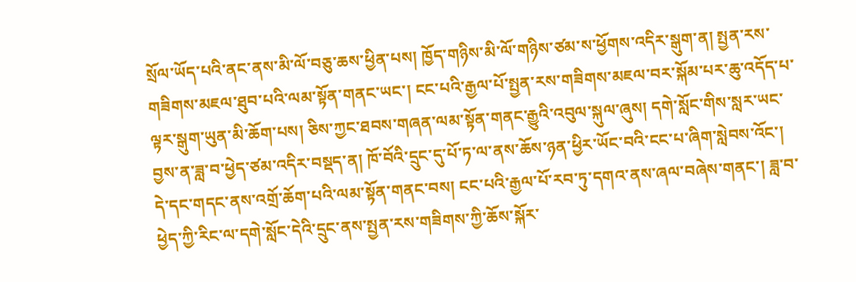སྲོལ་ཡོད་པའི་ནང་ནས་མི་ལོ་བཅུ་ཆས་ཕྱིན་པས། ཁྱོད་གཉིས་མི་ལོ་གཉིས་ཙམ་ས་ཕྱོགས་འདིར་སྒུག་ན། སྤྱན་རས་གཟིགས་མཇལ་ཐུབ་པའི་ལམ་སྟོན་གནང་ཡང་། ངང་པའི་རྒྱལ་པོ་སྤྱན་རས་གཟིགས་མཇལ་བར་སྐོམ་པར་ཆུ་འདོད་པ་ལྟར་སྒུག་ཡུན་མི་ཆོག་པས། ཅིས་ཀྱང་ཐབས་གཞན་ལམ་སྟོན་གནང་རྒྱུའི་འབུལ་སྐུལ་ཞུས། དགེ་སློང་གིས་སླར་ཡང་བྱས་ན་ཟླ་བ་ཕྱེད་ཙམ་འདིར་བསྡད་ན། ཁོ་བོའི་དྲུང་དུ་པོ་ཏ་ལ་ནས་ཆོས་ཉན་ཕྱིར་ཡོང་བའི་ངང་པ་ཞིག་སླེབས་འོང་། དེ་དང་གདང་ནས་འགྲོ་ཆོག་པའི་ལམ་སྟོན་གནང་བས། ངང་པའི་རྒྱལ་པོ་རབ་ཏུ་དགའ་ནས་ཞལ་བཞེས་གནང་། ཟླ་བ་ཕྱེད་ཀྱི་རིང་ལ་དགེ་སློང་དེའི་དྲུང་ནས་སྤྱན་རས་གཟིགས་ཀྱི་ཆོས་སྐོར་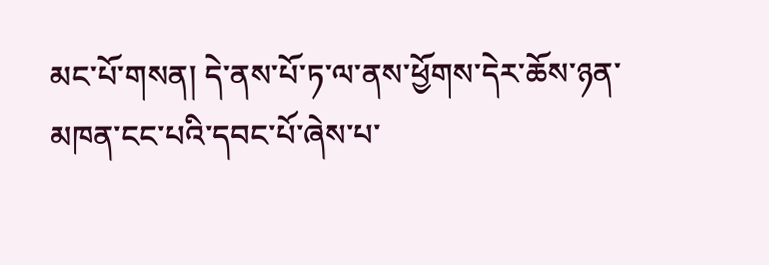མང་པོ་གསན། དེ་ནས་པོ་ཏ་ལ་ནས་ཕྱོགས་དེར་ཆོས་ཉན་མཁན་ངང་པའི་དབང་པོ་ཞེས་པ་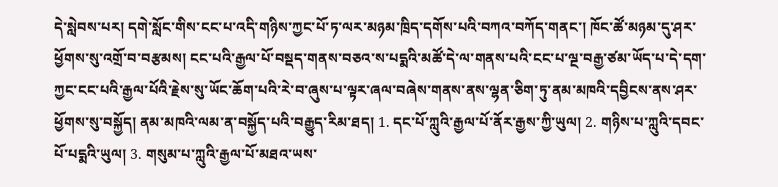དེ་སླེབས་པར། དགེ་སློང་གིས་ངང་པ་འདི་གཉིས་ཀྱང་པོ་ཏ་ལར་མཉམ་ཁྲིད་དགོས་པའི་བཀའ་བཀོད་གནང་། ཁོང་ཚོ་མཉམ་དུ་ཤར་ཕྱོགས་སུ་འགྲོ་བ་བརྩམས། ངང་པའི་རྒྱལ་པོ་བསྡད་གནས་བཅའ་ས་པདྨའི་མཚོ་དེ་ལ་གནས་པའི་ངང་པ་ལྔ་བརྒྱ་ཙམ་ཡོད་པ་དེ་དག་ཀྱང་ངང་པའི་རྒྱལ་པོའི་རྗེས་སུ་ཡོང་ཆོག་པའི་རེ་བ་ཞུས་པ་ལྟར་ཞལ་བཞེས་གནས་ནས་ལྷན་ཅིག་ཏུ་ནམ་མཁའི་དབྱིངས་ནས་ཤར་ཕྱོགས་སུ་བསྐྱོད། ནམ་མཁའི་ལམ་ན་བསྐྱོད་པའི་བརྒྱུད་རིམ་ཐད། 1. དང་པོ་ཀླུའི་རྒྱལ་པོ་ནོར་རྒྱས་ཀྱི་ཡུལ། 2. གཉིས་པ་ཀླུའི་དབང་པོ་པདྨའི་ཡུལ། 3. གསུམ་པ་ཀླུའི་རྒྱལ་པོ་མཐའ་ཡས་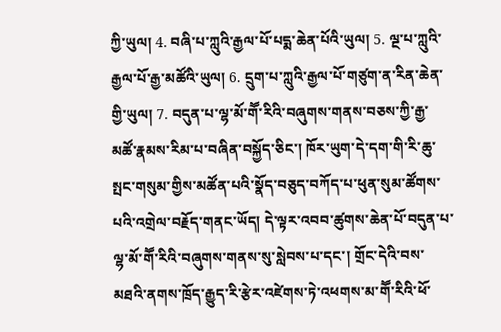ཀྱི་ཡུལ། 4. བཞི་པ་ཀླུའི་རྒྱལ་པོ་པདྨ་ཆེན་པོའི་ཡུལ། 5. ལྔ་པ་ཀླུའི་རྒྱལ་པོ་རྒྱ་མཚོའི་ཡུལ། 6. དྲུག་པ་ཀླུའི་རྒྱལ་པོ་གཙུག་ན་རིན་ཆེན་གྱི་ཡུལ། 7. བདུན་པ་ལྷ་མོ་གཽ་རིའི་བཞུགས་གནས་བཅས་ཀྱི་རྒྱ་མཚོ་རྣམས་རིམ་པ་བཞིན་བསྐྱོད་ཅིང་། ཁོར་ཡུག་དེ་དག་གི་རི་ཆུ་སྤང་གསུམ་གྱིས་མཚོན་པའི་སྣོད་བཅུད་བཀོད་པ་ཕུན་སུམ་ཚོགས་པའི་འགྲེལ་བརྗོད་གནང་ཡོད། དེ་ལྟར་འབབ་ཚུགས་ཆེན་པོ་བདུན་པ་ལྷ་མོ་གཽ་རིའི་བཞུགས་གནས་སུ་སླེབས་པ་དང་། གྲོང་དེའི་བས་མཐའི་ནགས་ཁྲོད་རྒྱུད་རི་རྩེར་འཛེགས་ཏེ་འཕགས་མ་གཽ་རིའི་ཕོ་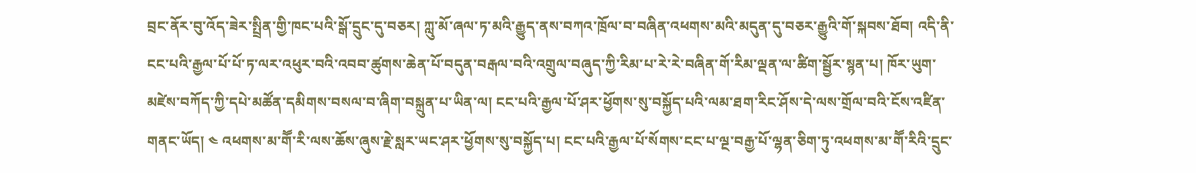བྲང་ནོར་བུ་འོད་ཟེར་སྤྲིན་གྱི་ཁང་པའི་སྒོ་དྲུང་དུ་བཅར། ཀླུ་མོ་ཞལ་ཏ་མའི་རྒྱུད་ནས་བཀའ་ཁྲོལ་བ་བཞིན་འཕགས་མའི་མདུན་དུ་བཅར་རྒྱུའི་གོ་སྐབས་ཐོབ། འདི་ནི་ངང་པའི་རྒྱལ་པོ་པོ་ཏ་ལར་འཕུར་བའི་འབབ་ཚུགས་ཆེན་པོ་བདུན་བརྒལ་བའི་འགྲུལ་བཞུད་ཀྱི་རིམ་པ་རེ་རེ་བཞིན་གོ་རིམ་ལྡན་ལ་ཚིག་སྦྱོར་སྙན་པ། ཁོར་ཡུག་མཛེས་བཀོད་ཀྱི་དཔེ་མཚོན་དམིགས་བསལ་བ་ཞིག་བསྐྲུན་པ་ཡིན་ལ། ངང་པའི་རྒྱལ་པོ་ཤར་ཕྱོགས་སུ་བསྐྱོད་པའི་ལམ་ཐག་རིང་ཤོས་དེ་ལས་གྲོལ་བའི་ངོས་འཛིན་གནང་ཡོད། ༤ འཕགས་མ་གཽ་རི་ལས་ཆོས་ཞུས་རྗེ་སླར་ཡང་ཤར་ཕྱོགས་སུ་བསྐྱོད་པ། ངང་པའི་རྒྱལ་པོ་སོགས་ངང་པ་ལྔ་བརྒྱ་པོ་ལྷན་ཅིག་ཏུ་འཕགས་མ་གཽ་རིའི་དྲུང་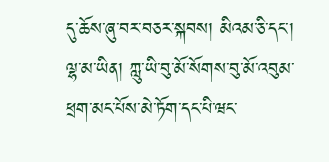དུ་ཆོས་ཞུ་བར་བཅར་སྐབས། མིའམ་ཅི་དང་། ལྷ་མ་ཡིན། ཀླུ་ཡི་བུ་མོ་སོགས་བུ་མོ་འབུམ་ཕྲག་མང་པོས་མེ་ཏོག་དང་པི་ཝང་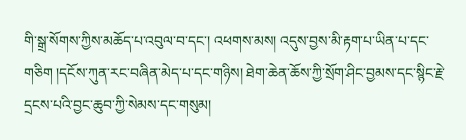གི་སྒྲ་སོགས་ཀྱིས་མཆོད་པ་འབུལ་བ་དང་། འཕགས་མས། འདུས་བྱས་མི་རྟག་པ་ཡིན་པ་དང་གཅིག །དངོས་ཀུན་རང་བཞིན་མེད་པ་དང་གཉིས། ཐེག་ཆེན་ཆོས་ཀྱི་སྲོག་ཤིང་བྱམས་དང་སྙིང་རྗེ་དྲངས་པའི་བྱང་ཆུབ་ཀྱི་སེམས་དང་གསུམ།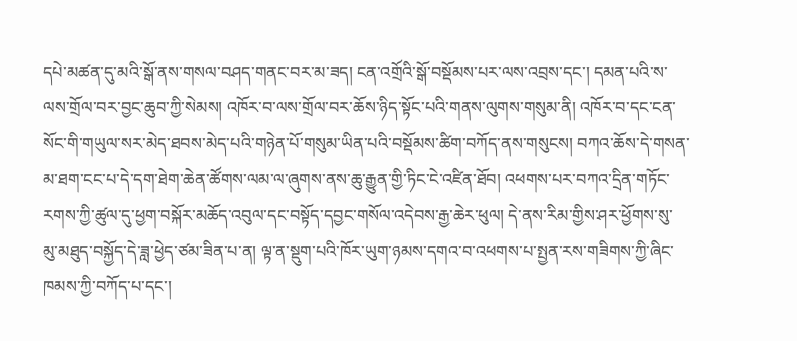དཔེ་མཚན་དུ་མའི་སྒོ་ནས་གསལ་བཤད་གནང་བར་མ་ཟད། ངན་འགྲོའི་སྒོ་བསྡོམས་པར་ལས་འབྲས་དང་། དམན་པའི་ས་ལས་གྲོལ་བར་བྱང་ཆུབ་ཀྱི་སེམས། འཁོར་བ་ལས་གྲོལ་བར་ཆོས་ཉིད་སྟོང་པའི་གནས་ལུགས་གསུམ་ནི། འཁོར་བ་དང་ངན་སོང་གི་གཡུལ་སར་མེད་ཐབས་མེད་པའི་གཉེན་པོ་གསུམ་ཡིན་པའི་བསྡོམས་ཚིག་བཀོད་ནས་གསུངས། བཀའ་ཆོས་དེ་གསན་མ་ཐག་ངང་པ་དེ་དག་ཐེག་ཆེན་ཚོགས་ལམ་ལ་ཞུགས་ནས་ཆུ་རྒྱུན་གྱི་ཏིང་ངེ་འཛིན་ཐོབ། འཕགས་པར་བཀའ་དྲིན་གཏོང་རགས་ཀྱི་ཚུལ་དུ་ཕྱག་བསྐོར་མཆོད་འབུལ་དང་བསྟོད་དབྱང་གསོལ་འདེབས་རྒྱ་ཆེར་ཕུལ། དེ་ནས་རིམ་གྱིས་ཤར་ཕྱོགས་སུ་མུ་མཐུད་བསྐྱོད་དེ་ཟླ་ཕྱེད་ཙམ་ཟིན་པ་ན། ལྟ་ན་སྡུག་པའི་ཁོར་ཡུག་ཉམས་དགའ་བ་འཕགས་པ་སྤྱན་རས་གཟིགས་ཀྱི་ཞིང་ཁམས་ཀྱི་བཀོད་པ་དང་།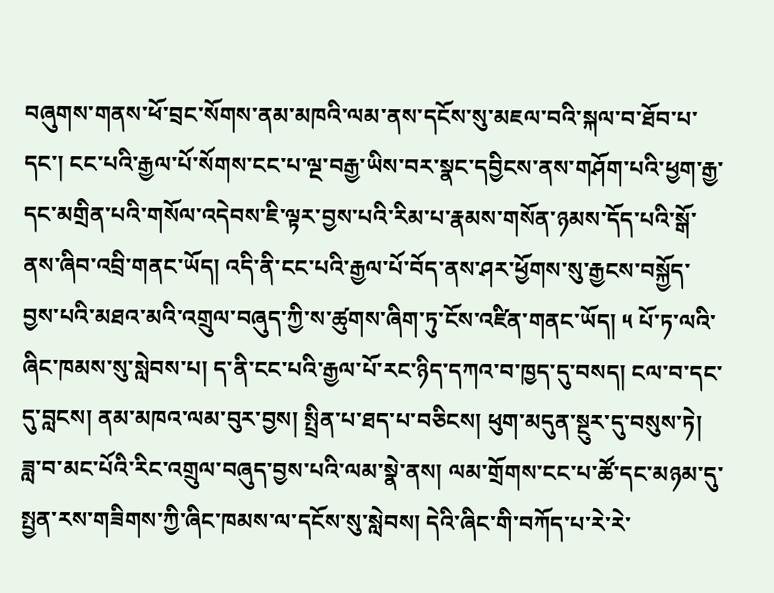བཞུགས་གནས་ཕོ་བྲང་སོགས་ནམ་མཁའི་ལམ་ནས་དངོས་སུ་མཇལ་བའི་སྐལ་བ་ཐོབ་པ་དང་། ངང་པའི་རྒྱལ་པོ་སོགས་ངང་པ་ལྔ་བརྒྱ་ཡིས་བར་སྣང་དབྱིངས་ནས་གཤོག་པའི་ཕྱག་རྒྱ་དང་མགྲིན་པའི་གསོལ་འདེབས་ཇི་ལྟར་བྱས་པའི་རིམ་པ་རྣམས་གསོན་ཉམས་དོད་པའི་སྒོ་ནས་ཞིབ་འབྲི་གནང་ཡོད། འདི་ནི་ངང་པའི་རྒྱལ་པོ་བོད་ནས་ཤར་ཕྱོགས་སུ་རྒྱངས་བསྐྱོད་བྱས་པའི་མཐའ་མའི་འགྲུལ་བཞུད་ཀྱི་ས་ཚུགས་ཞིག་ཏུ་ངོས་འཛིན་གནང་ཡོད། ༥ པོ་ཏ་ལའི་ཞིང་ཁམས་སུ་སླེབས་པ། ད་ནི་ངང་པའི་རྒྱལ་པོ་རང་ཉིད་དཀའ་བ་ཁྱད་དུ་བསད། ངལ་བ་དང་དུ་བླངས། ནམ་མཁའ་ལམ་བུར་བྱས། སྤྲིན་པ་ཐད་པ་བཅིངས། ཕུག་མདུན་སྔུར་དུ་བསུས་ཏེ། ཟླ་བ་མང་པོའི་རིང་འགྲུལ་བཞུད་བྱས་པའི་ལམ་སྣེ་ནས། ལམ་གྲོགས་ངང་པ་ཚོ་དང་མཉམ་དུ་སྤྱན་རས་གཟིགས་ཀྱི་ཞིང་ཁམས་ལ་དངོས་སུ་སླེབས། དེའི་ཞིང་གི་བཀོད་པ་རེ་རེ་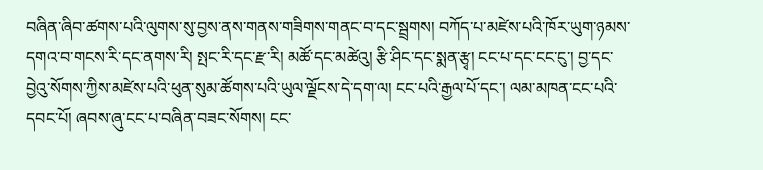བཞིན་ཞིབ་ཚགས་པའི་ལུགས་སུ་བྱས་ནས་གནས་གཟིགས་གནང་བ་དང་སྦྲགས། བཀོད་པ་མཛེས་པའི་ཁོར་ཡུག་ཉམས་དགའ་བ་གངས་རི་དང་ནགས་རི། སྤང་རི་དང་རྫ་རི། མཚོ་དང་མཚེའུ། རྩི་ཤིང་དང་སྨན་རྩྭ། ངང་པ་དང་ངང་ངུ་། བྱ་དང་བྱེའུ་སོགས་ཀྱིས་མཛེས་པའི་ཕུན་སུམ་ཚོགས་པའི་ཡུལ་ལྗོངས་དེ་དག་ལ། ངང་པའི་རྒྱལ་པོ་དང་། ལམ་མཁན་ངང་པའི་དབང་པོ། ཞབས་ཞུ་ངང་པ་བཞིན་བཟང་སོགས། ངང་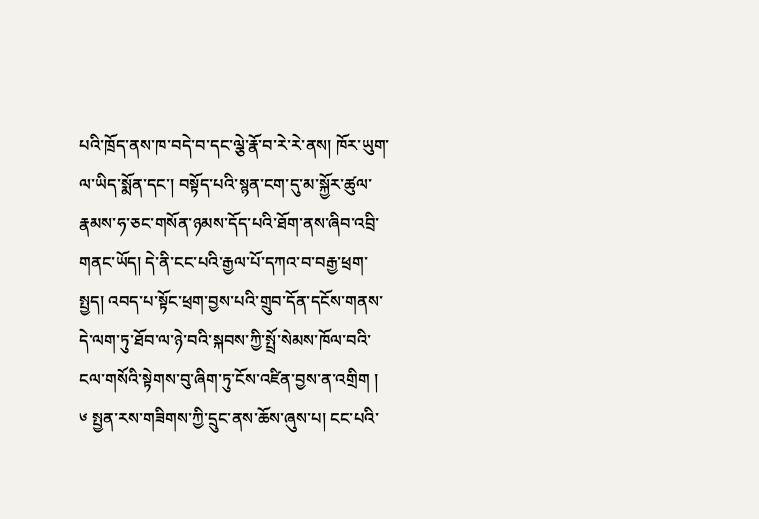པའི་ཁྲོད་ནས་ཁ་བདེ་བ་དང་ལྕེ་རྣོ་བ་རེ་རེ་ནས། ཁོར་ཡུག་ལ་ཡིད་སྨོན་དང་། བསྟོད་པའི་སྙན་ངག་དུ་མ་སྐྱོར་ཚུལ་རྣམས་ཧ་ཅང་གསོན་ཉམས་དོད་པའི་ཐོག་ནས་ཞིབ་འབྲི་གནང་ཡོད། དེ་ནི་ངང་པའི་རྒྱལ་པོ་དཀའ་བ་བརྒྱ་ཕྲག་སྤྱད། འབད་པ་སྟོང་ཕྲག་བྱས་པའི་གྲུབ་དོན་དངོས་གནས་དེ་ལག་ཏུ་ཐོབ་ལ་ཉེ་བའི་སྐབས་ཀྱི་སྤྲོ་སེམས་ཁོལ་བའི་ངལ་གསོའི་སྟེགས་བུ་ཞིག་ཏུ་ངོས་འཛིན་བྱས་ན་འགྲིག ། ༦ སྤྱན་རས་གཟིགས་ཀྱི་དྲུང་ནས་ཆོས་ཞུས་པ། ངང་པའི་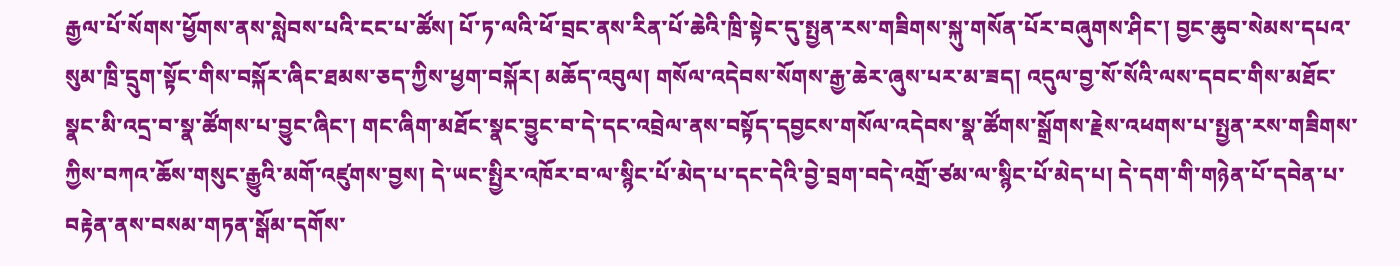རྒྱལ་པོ་སོགས་ཕྱོགས་ནས་སླེབས་པའི་ངང་པ་ཚོས། པོ་ཏ་ལའི་ཕོ་བྲང་ནས་རིན་པོ་ཆེའི་ཁྲི་སྟེང་དུ་སྤྱན་རས་གཟིགས་སྐུ་གསོན་པོར་བཞུགས་ཤིང་། བྱང་ཆུབ་སེམས་དཔའ་སུམ་ཁྲི་དྲུག་སྟོང་གིས་བསྐོར་ཞིང་ཐམས་ཅད་ཀྱིས་ཕྱག་བསྐོར། མཆོད་འབུལ། གསོལ་འདེབས་སོགས་རྒྱ་ཆེར་ཞུས་པར་མ་ཟད། འདུལ་བྱ་སོ་སོའི་ལས་དབང་གིས་མཐོང་སྣང་མི་འདྲ་བ་སྣ་ཚོགས་པ་བྱུང་ཞིང་། གང་ཞིག་མཐོང་སྣང་བྱུང་བ་དེ་དང་འབྲེལ་ནས་བསྟོད་དབྱངས་གསོལ་འདེབས་སྣ་ཚོགས་སྒྲོགས་རྗེས་འཕགས་པ་སྤྱན་རས་གཟིགས་ཀྱིས་བཀའ་ཆོས་གསུང་རྒྱུའི་མགོ་འཛུགས་བྱས། དེ་ཡང་སྤྱིར་འཁོར་བ་ལ་སྙིང་པོ་མེད་པ་དང་དེའི་བྱེ་བྲག་བདེ་འགྲོ་ཙམ་ལ་སྙིང་པོ་མེད་པ། དེ་དག་གི་གཉེན་པོ་དབེན་པ་བརྟེན་ནས་བསམ་གཏན་སྒོམ་དགོས་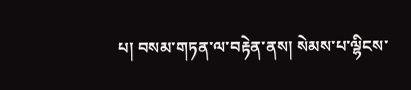པ། བསམ་གཏན་ལ་བརྟེན་ནས། སེམས་པ་ལྷིངས་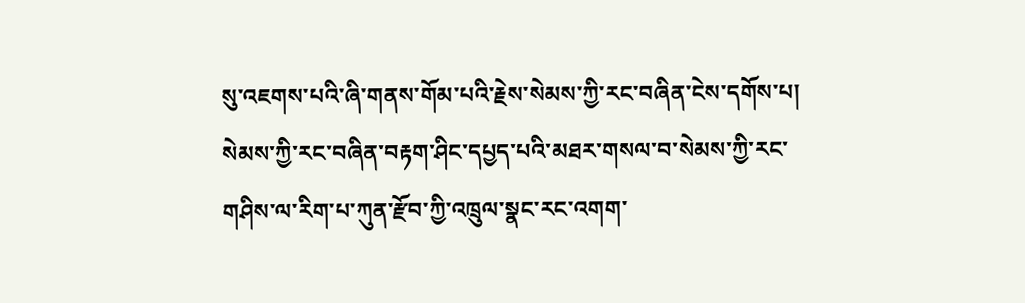སུ་འཇགས་པའི་ཞི་གནས་གོམ་པའི་རྗེས་སེམས་ཀྱི་རང་བཞིན་ངེས་དགོས་པ། སེམས་ཀྱི་རང་བཞིན་བརྟག་ཤིང་དཔྱད་པའི་མཐར་གསལ་བ་སེམས་ཀྱི་རང་གཤིས་ལ་རིག་པ་ཀུན་རྫོབ་ཀྱི་འཁྲུལ་སྣང་རང་འགག་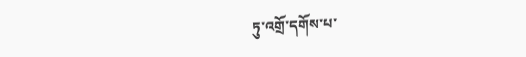ཏུ་འགྲོ་དགོས་པ་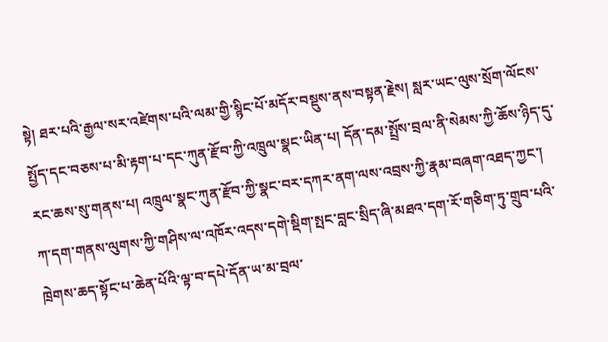སྟེ། ཐར་པའི་རྒྱལ་སར་འཛེགས་པའི་ལམ་གྱི་སྙིང་པོ་མདོར་བསྡུས་ནས་བསྟན་རྗེས། སླར་ཡང་ལུས་སྲོག་ལོངས་སྤྱོད་དང་བཅས་པ་མི་རྟག་པ་དང་ཀུན་རྫོབ་ཀྱི་འཁྲུལ་སྣང་ཡིན་པ། དོན་དམ་སྤྲོས་བྲལ་ནི་སེམས་ཀྱི་ཆོས་ཉིད་དུ་རང་ཆས་སུ་གནས་པ། འཁྲུལ་སྣང་ཀུན་རྫོབ་ཀྱི་སྣང་བར་དཀར་ནག་ལས་འབྲས་ཀྱི་རྣམ་བཞག་འཐད་ཀྱང་། ཀ་དག་གནས་ལུགས་ཀྱི་གཤིས་ལ་འཁོར་འདས་དགེ་སྡིག་སྤང་བླང་སྲིད་ཞི་མཐའ་དག་རོ་གཅིག་ཏུ་གྲུབ་པའི་ཁྲེགས་ཆད་སྟོང་པ་ཆེན་པོའི་ལྟ་བ་དཔེ་དོན་ཡ་མ་བྲལ་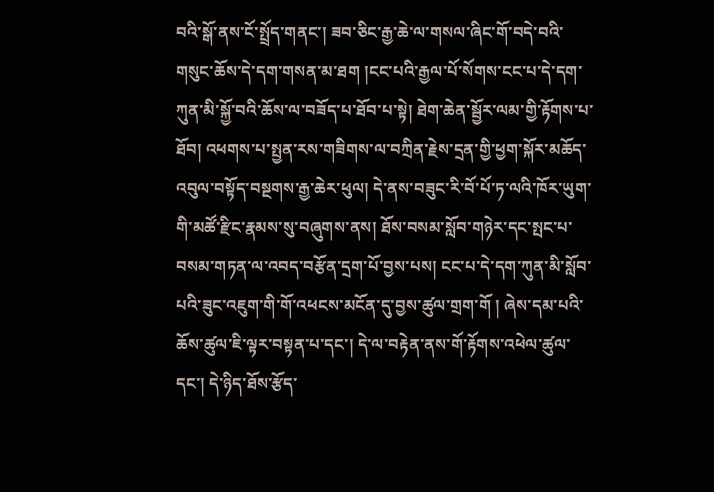བའི་སྒོ་ནས་ངོ་སྤྲོད་གནང་། ཟབ་ཅིང་རྒྱ་ཆེ་ལ་གསལ་ཞིང་གོ་བདེ་བའི་གསུང་ཆོས་དེ་དག་གསན་མ་ཐག །ངང་པའི་རྒྱལ་པོ་སོགས་ངང་པ་དེ་དག་ཀུན་མི་སྐྱོ་བའི་ཆོས་ལ་བཟོད་པ་ཐོབ་པ་སྟེ། ཐེག་ཆེན་སྦྱོར་ལམ་གྱི་རྟོགས་པ་ཐོབ། འཕགས་པ་སྤྱན་རས་གཟིགས་ལ་བཀྲིན་རྗེས་དྲན་གྱི་ཕྱག་སྐོར་མཆོད་འབུལ་བསྟོད་བསྔགས་རྒྱ་ཆེར་ཕུལ། དེ་ནས་བཟུང་རི་བོ་པོ་ཏ་ལའི་ཁོར་ཡུག་གི་མཚོ་རྫིང་རྣམས་སུ་བཞུགས་ནས། ཐོས་བསམ་སློབ་གཉེར་དང་སྤང་པ་བསམ་གཏན་ལ་འབད་བརྩོན་དྲག་པོ་བྱས་པས། ངང་པ་དེ་དག་ཀུན་མི་སློབ་པའི་ཟུང་འཇུག་གི་གོ་འཕངས་མངོན་དུ་བྱས་ཚུལ་གྲག་གོ ། ཞེས་དམ་པའི་ཆོས་ཚུལ་ཇི་ལྟར་བསྟན་པ་དང་། དེ་ལ་བརྟེན་ནས་གོ་རྟོགས་འཕེལ་ཚུལ་དང་། དེ་ཉིད་ཐོས་རྩོད་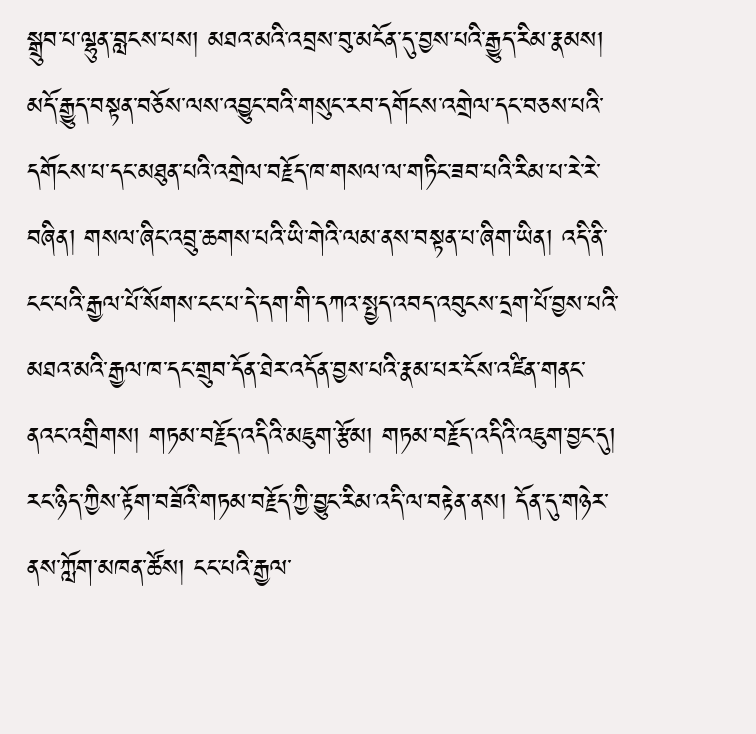སྒྲུབ་པ་ལྷུན་བླངས་པས། མཐའ་མའི་འབྲས་བུ་མངོན་དུ་བྱས་པའི་རྒྱུད་རིམ་རྣམས། མདོ་རྒྱུད་བསྟན་བཅོས་ལས་འབྱུང་བའི་གསུང་རབ་དགོངས་འགྲེལ་དང་བཅས་པའི་དགོངས་པ་དང་མཐུན་པའི་འགྲེལ་བརྗོད་ཁ་གསལ་ལ་གཏིང་ཟབ་པའི་རིམ་པ་རེ་རེ་བཞིན། གསལ་ཞིང་འབྲུ་ཆགས་པའི་ཡི་གེའི་ལམ་ནས་བསྟན་པ་ཞིག་ཡིན། འདི་ནི་ངང་པའི་རྒྱལ་པོ་སོགས་ངང་པ་དེ་དག་གི་དཀའ་སྤྱད་འབད་འབུངས་དྲག་པོ་བྱས་པའི་མཐའ་མའི་རྒྱལ་ཁ་དང་གྲུབ་དོན་ཐེར་འདོན་བྱས་པའི་རྣམ་པར་ངོས་འཛིན་གནང་ནའང་འགྲིགས། གཏམ་བརྗོད་འདིའི་མཇུག་རྩོམ། གཏམ་བརྗོད་འདིའི་འཇུག་བྱང་དུ། རང་ཉིད་ཀྱིས་རྟོག་བཟོའི་གཏམ་བརྗོད་ཀྱི་བྱུང་རིམ་འདི་ལ་བརྟེན་ནས། དོན་དུ་གཉེར་ནས་ཀློག་མཁན་ཚོས། ངང་པའི་རྒྱལ་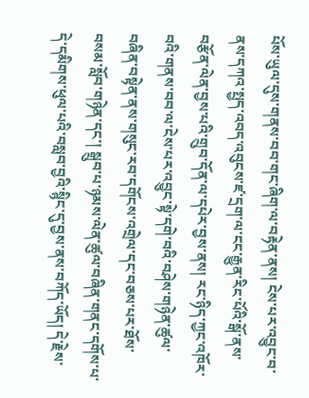པོས་ཡུལ་དུས་གནས་བབ་གང་ཞིག་ལ་བརྟེན་ནས། ངེས་པར་འབྱུང་བ་ནས་དཀའ་སྤྱད་འབད་འབུངས་ཛ་དྲག་ལ་ངང་རྒྱུན་རིང་པོའི་སྒོ་ནས་བརྩོན་ལེན་བྱས་པའི་གྲུབ་དོན་ལ་དཔེར་བྱས་ནས། རང་ཉིད་ཀྱང་འཁོར་བའི་གནས་བབ་ལ་ངེས་པར་འབྱུང་སྟེ་དགེ་བའི་བཤེས་གཉེན་ཚུལ་བཞིན་བསྟེན་ནས་གསུང་རབ་དགོངས་འགྲེལ་དང་བཅས་པར་ཐོས་བསམ་སློབ་གཉེན་དང་། སྒྲུབ་པ་ཉམས་ལེན་ཚུལ་བཞིན་གནང་དགོས་པ་དེ་དམིགས་ཕུལ་པའི་བསླབ་བྱའི་སྙིང་དུ་བྱས་ནས་བཀོད་ཡོད། དེ་རྗེས་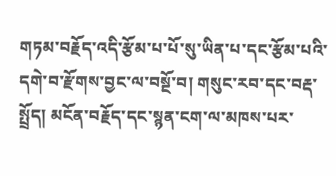གཏམ་བརྗོད་འདི་རྩོམ་པ་པོ་སུ་ཡིན་པ་དང་རྩོམ་པའི་དགེ་བ་རྫོགས་བྱང་ལ་བསྔོ་བ། གསུང་རབ་དང་བརྡ་སྤྲོད། མངོན་བརྗོད་དང་སྙན་ངག་ལ་མཁས་པར་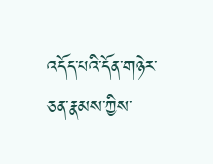འདོད་པའི་དོན་གཉེར་ཅན་རྣམས་ཀྱིས་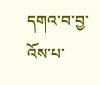དགའ་བ་བྱ་འོས་པ་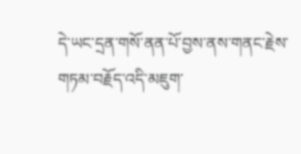དེ་ཡང་དྲན་གསོ་ནན་པོ་བྱས་ནས་གནང་རྗེས་གཏམ་བརྗོད་འདི་མཇུག་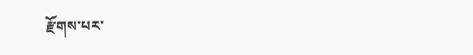རྫོགས་པར་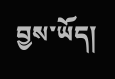བྱས་ཡོད།